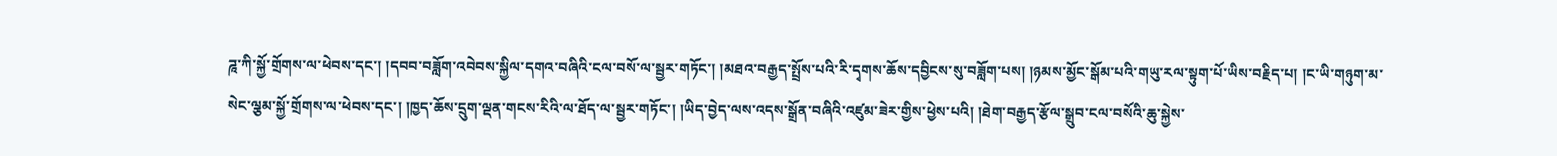ཌཱ་ཀི་སྐྱོ་གྲོགས་ལ་ཕེབས་དང་། །དབབ་བཟློག་འབེབས་སྐྱིལ་དགའ་བཞིའི་ངལ་བསོ་ལ་སྦྱར་གཏོང་། །མཐའ་བརྒྱད་སྤྲོས་པའི་རི་དྭགས་ཆོས་དབྱིངས་སུ་བཟློག་པས། །ཉམས་མྱོང་སྒོམ་པའི་གཡུ་རལ་སྟུག་པོ་ཡིས་བརྗིད་པ། །ང་ཡི་གཉུག་མ་སེང་ལྕམ་སྐྱོ་གྲོགས་ལ་ཕེབས་དང་། །ཁྱད་ཆོས་དྲུག་ལྡན་གངས་རིའི་ལ་ཐོད་ལ་སྦྱར་གཏོང་། །ཡིད་བྱེད་ལས་འདས་སྒྲོན་བཞིའི་འཛུམ་ཟེར་གྱིས་ཕྱེས་པའི། །ཐེག་བརྒྱད་རྩོལ་སྒྲུབ་ངལ་བསོའི་ཆུ་སྐྱེས་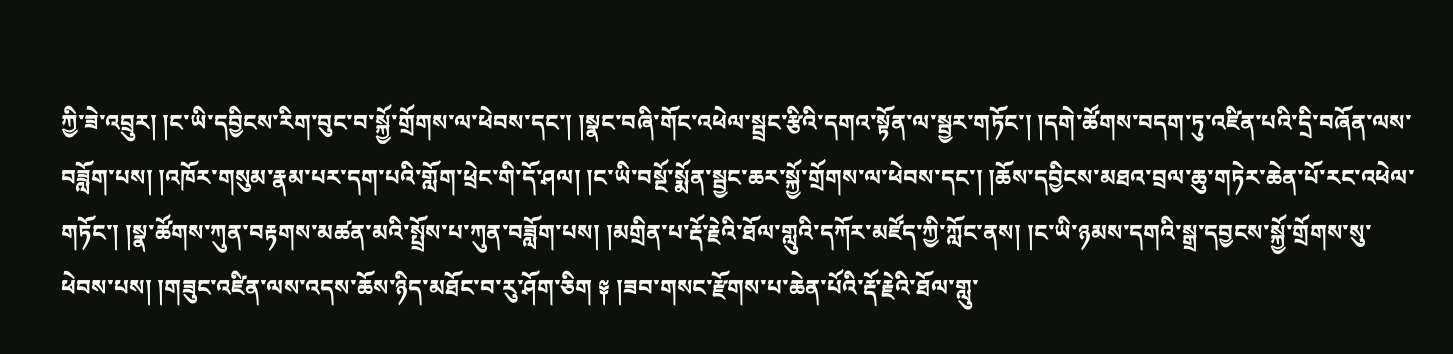ཀྱི་ཟེ་འབྲུར། །ང་ཡི་དབྱིངས་རིག་བུང་བ་སྐྱོ་གྲོགས་ལ་ཕེབས་དང་། །སྣང་བཞི་གོང་འཕེལ་སྦྲང་རྩིའི་དགའ་སྟོན་ལ་སྦྱར་གཏོང་། །དགེ་ཚོགས་བདག་ཏུ་འཛིན་པའི་དྲི་བཞོན་ལས་བཟློག་པས། །འཁོར་གསུམ་རྣམ་པར་དག་པའི་གློག་ཕྲེང་གི་དོ་ཤལ། །ང་ཡི་བསྔོ་སྨོན་སྦྱང་ཆར་སྐྱོ་གྲོགས་ལ་ཕེབས་དང་། །ཆོས་དབྱིངས་མཐའ་བྲལ་ཆུ་གཏེར་ཆེན་པོ་རང་འཕེལ་གཏོང་། །སྣ་ཚོགས་ཀུན་བརྟགས་མཚན་མའི་སྤྲོས་པ་ཀུན་བཟློག་པས། །མགྲིན་པ་རྡོ་རྗེའི་ཐོལ་གླུའི་དཀོར་མཛོད་ཀྱི་ཀློང་ནས། །ང་ཡི་ཉམས་དགའི་སྒྲ་དབྱངས་སྐྱོ་གྲོགས་སུ་ཕེབས་པས། །གཟུང་འཛིན་ལས་འདས་ཆོས་ཉིད་མཐོང་བ་རུ་ཤོག་ཅིག ༈ །ཟབ་གསང་རྫོགས་པ་ཆེན་པོའི་རྡོ་རྗེའི་ཐོལ་གླུ་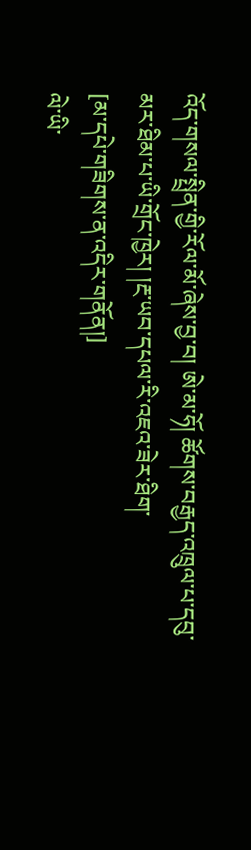འོད་གསལ་སྤྲིན་གྱི་རོལ་མོ་ཞེས་བྱ་བ། ཨེ་མ་ཧོ། ཚོགས་བརྒྱད་འཁྲུལ་པ་དབུ་མར་ཐིམ་པ་ཡི་གྲོང་ཁྱེར། །རྔ་ཡབ་དཔལ་རི་འཇའ་ཟེར་ཐིག་
[མ་དཔེ་གཟིགས་ན་འདིར་གནོན།]
ལེ་ཡི་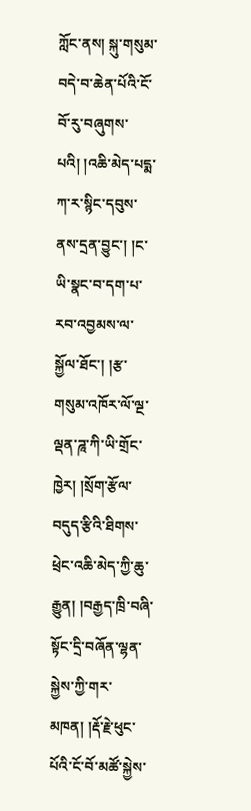ཀློང་ནས། སྐུ་གསུམ་བདེ་བ་ཆེན་པོའི་ངོ་བོ་རུ་བཞུགས་པའི། །འཆི་མེད་པདྨ་ཀ་ར་སྙིང་དབུས་ནས་དྲན་བྱུང་། །ང་ཡི་སྣང་བ་དག་པ་རབ་འབྱམས་ལ་སྐྱོལ་ཐོང་། །རྩ་གསུམ་འཁོར་ལོ་ལྔ་ལྡན་ཌཱ་ཀི་ཡི་གྲོང་ཁྱེར། །སྲོག་རྩོལ་བདུད་རྩིའི་ཐིགས་ཕྲེང་འཆི་མེད་ཀྱི་ཆུ་རྒྱུན། །བརྒྱད་ཁྲི་བཞི་སྟོང་དྲི་བཞོན་ལྷན་སྐྱེས་ཀྱི་གར་མཁན། །རྡོ་རྗེ་ཕུང་པོའི་ངོ་བོ་མཚོ་སྐྱེས་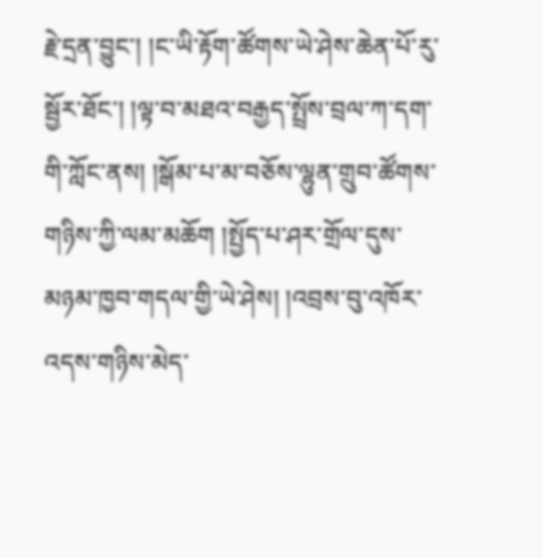རྗེ་དྲན་བྱུང་། །ང་ཡི་རྟོག་ཚོགས་ཡེ་ཤེས་ཆེན་པོ་རུ་སྦྱོར་ཐོང་། །ལྟ་བ་མཐའ་བརྒྱད་སྤྲོས་བྲལ་ཀ་དག་གི་ཀློང་ནས། །སྒོམ་པ་མ་བཅོས་ལྷུན་གྲུབ་ཚོགས་གཉིས་ཀྱི་ལམ་མཆོག །སྤྱོད་པ་ཤར་གྲོལ་དུས་མཉམ་ཁྱབ་གདལ་གྱི་ཡེ་ཤེས། །འབྲས་བུ་འཁོར་འདས་གཉིས་མེད་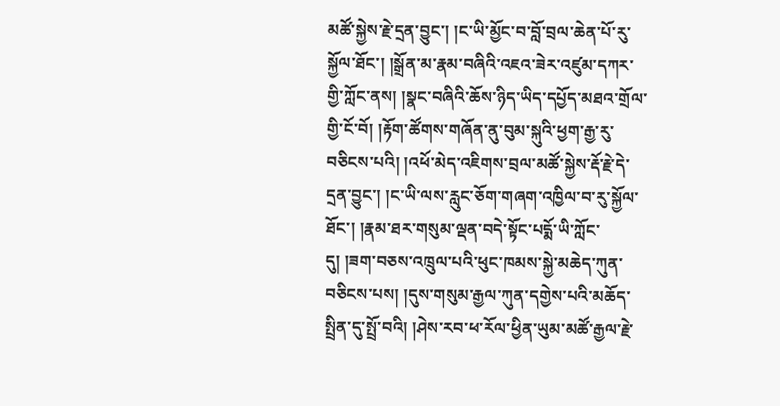མཚོ་སྐྱེས་རྗེ་དྲན་བྱུང་། །ང་ཡི་མྱོང་བ་བློ་བྲལ་ཆེན་པོ་རུ་སྐྱོལ་ཐོང་། །སྒྲོན་མ་རྣམ་བཞིའི་འཇའ་ཟེར་འཛུམ་དཀར་གྱི་ཀློང་ནས། །སྣང་བཞིའི་ཆོས་ཉིད་ཡིད་དཔྱོད་མཐའ་གྲོལ་གྱི་ངོ་བོ། །རྟོག་ཚོགས་གཞོན་ནུ་བུམ་སྐུའི་ཕྱག་རྒྱ་རུ་བཅིངས་པའི། །འཕོ་མེད་འཇིགས་བྲལ་མཚོ་སྐྱེས་རྡོ་རྗེ་དེ་དྲན་བྱུང་། །ང་ཡི་ལས་རླུང་ཅོག་གཞག་འཁྱིལ་བ་རུ་སྐྱོལ་ཐོང་། །རྣམ་ཐར་གསུམ་ལྡན་བདེ་སྟོང་པདྨོ་ཡི་ཀློང་དུ། །ཟག་བཅས་འཁྲུལ་པའི་ཕུང་ཁམས་སྐྱེ་མཆེད་ཀུན་བཅིངས་པས། །དུས་གསུམ་རྒྱལ་ཀུན་དགྱེས་པའི་མཆོད་སྤྲིན་དུ་སྤྲོ་བའི། །ཤེས་རབ་ཕ་རོལ་ཕྱིན་ཡུམ་མཚོ་རྒྱལ་རྗེ་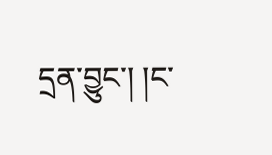དྲན་བྱུང་། །ང་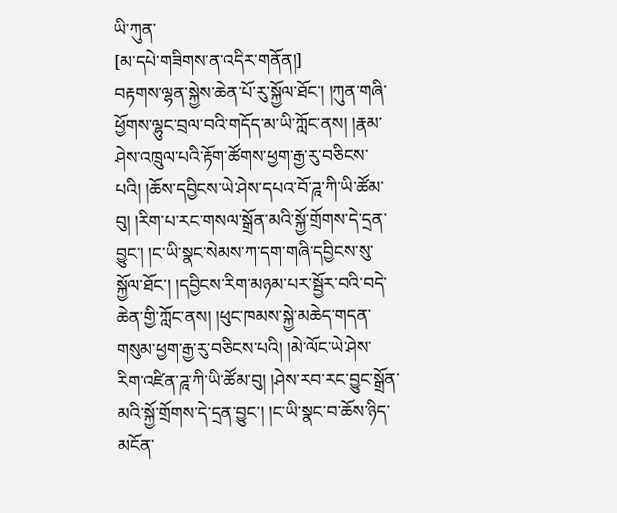ཡི་ཀུན་
[མ་དཔེ་གཟིགས་ན་འདིར་གནོན།]
བརྟགས་ལྷན་སྐྱེས་ཆེན་པོ་རུ་སྐྱོལ་ཐོང་། །ཀུན་གཞི་ཕྱོགས་ལྷུང་བྲལ་བའི་གདོད་མ་ཡི་ཀློང་ནས། །རྣམ་ཤེས་འཁྲུལ་པའི་རྟོག་ཚོགས་ཕྱག་རྒྱ་རུ་བཅིངས་པའི། །ཆོས་དབྱིངས་ཡེ་ཤེས་དཔའ་བོ་ཌཱ་ཀི་ཡི་ཚོམ་བུ། །རིག་པ་རང་གསལ་སྒྲོན་མའི་སྐྱོ་གྲོགས་དེ་དྲན་བྱུང་། །ང་ཡི་སྣང་སེམས་ཀ་དག་གཞི་དབྱིངས་སུ་སྐྱོལ་ཐོང་། །དབྱིངས་རིག་མཉམ་པར་སྦྱོར་བའི་བདེ་ཆེན་གྱི་ཀློང་ནས། །ཕུང་ཁམས་སྐྱེ་མཆེད་གདན་གསུམ་ཕྱག་རྒྱ་རུ་བཅིངས་པའི། །མེ་ལོང་ཡེ་ཤེས་རིག་འཛིན་ཌཱ་ཀི་ཡི་ཚོམ་བུ། །ཤེས་རབ་རང་བྱུང་སྒྲོན་མའི་སྐྱོ་གྲོགས་དེ་དྲན་བྱུང་། །ང་ཡི་སྣང་བ་ཆོས་ཉིད་མངོན་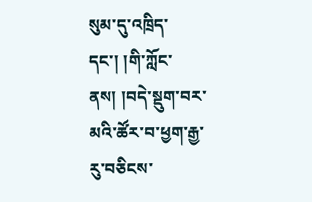སུམ་དུ་འཁྲིད་དང་། །གི་ཀློང་ནས། །བདེ་སྡུག་བར་མའི་ཚོར་བ་ཕྱག་རྒྱ་རུ་བཅིངས་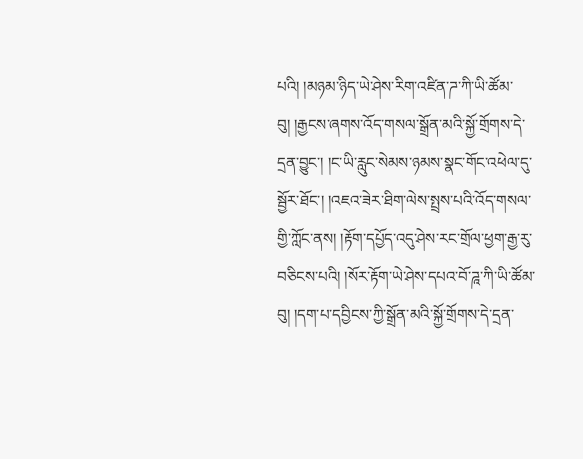པའི། །མཉམ་ཉིད་ཡེ་ཤེས་རིག་འཛིན་ཌ་ཀི་ཡི་ཚོམ་བུ། །རྒྱངས་ཞགས་འོད་གསལ་སྒྲོན་མའི་སྐྱོ་གྲོགས་དེ་དྲན་བྱུང་། །ང་ཡི་རླུང་སེམས་ཉམས་སྣང་གོང་འཕེལ་དུ་སྦྱོར་ཐོང་། །འཇའ་ཟེར་ཐིག་ལེས་སྤྲས་པའི་འོད་གསལ་གྱི་ཀློང་ནས། །རྟོག་དཔྱོད་འདུ་ཤེས་རང་གྲོལ་ཕྱག་རྒྱ་རུ་བཅིངས་པའི། །སོར་རྟོག་ཡེ་ཤེས་དཔའ་བོ་ཌཱ་ཀི་ཡི་ཚོམ་བུ། །དག་པ་དབྱིངས་ཀྱི་སྒྲོན་མའི་སྐྱོ་གྲོགས་དེ་དྲན་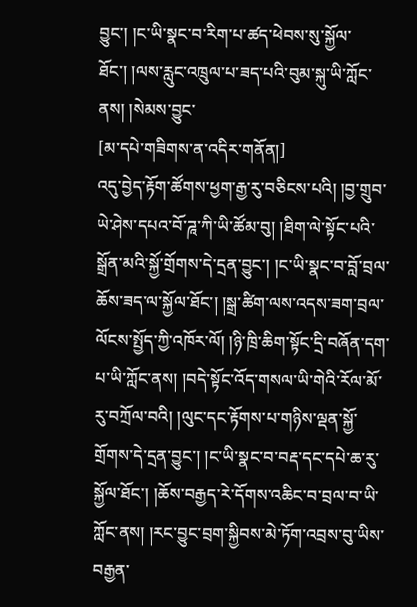བྱུང་། །ང་ཡི་སྣང་བ་རིག་པ་ཚད་ཕེབས་སུ་སྐྱོལ་ཐོང་། །ལས་རླུང་འཁྲུལ་པ་ཟད་པའི་བུམ་སྐུ་ཡི་ཀློང་ནས། །སེམས་བྱུང་
[མ་དཔེ་གཟིགས་ན་འདིར་གནོན།]
འདུ་བྱེད་རྟོག་ཚོགས་ཕྱག་རྒྱ་རུ་བཅིངས་པའི། །བྱ་གྲུབ་ཡེ་ཤེས་དཔའ་བོ་ཌཱ་ཀི་ཡི་ཚོམ་བུ། །ཐིག་ལེ་སྟོང་པའི་སྒྲོན་མའི་སྐྱོ་གྲོགས་དེ་དྲན་བྱུང་། །ང་ཡི་སྣང་བ་བློ་བྲལ་ཆོས་ཟད་ལ་སྐྱོལ་ཐོང་། །སྒྲ་ཚིག་ལས་འདས་ཟག་བྲལ་ལོངས་སྤྱོད་ཀྱི་འཁོར་ལོ། །ཉི་ཁྲི་ཆིག་སྟོང་དྲི་བཞོན་དག་པ་ཡི་ཀློང་ནས། །བདེ་སྟོང་འོད་གསལ་ཡི་གེའི་རོལ་མོ་རུ་བཀྲོལ་བའི། །ལུང་དང་རྟོགས་པ་གཉིས་ལྡན་སྐྱོ་གྲོགས་དེ་དྲན་བྱུང་། །ང་ཡི་སྣང་བ་བརྡ་དང་དཔེ་ཆ་རུ་སྐྱོལ་ཐོང་། །ཆོས་བརྒྱད་རེ་དོགས་འཆིང་བ་བྲལ་བ་ཡི་ཀློང་ནས། །རང་བྱུང་བྲག་སྐྱིབས་མེ་ཏོག་འབྲས་བུ་ཡིས་བརྒྱན་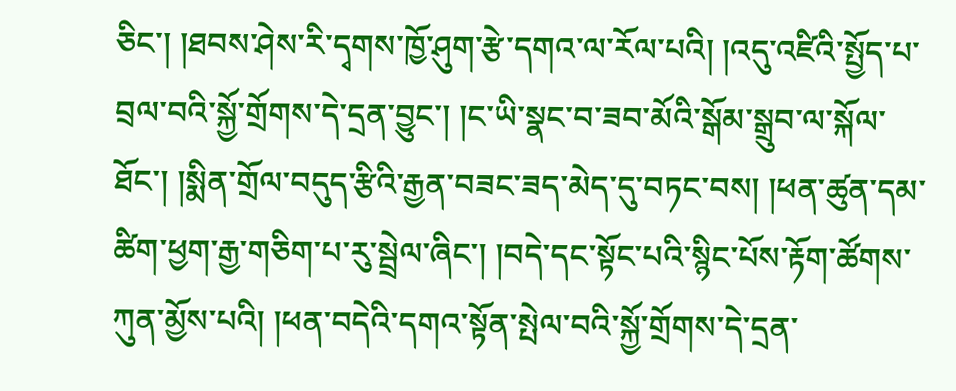ཅིང་། །ཐབས་ཤེས་རི་དྭགས་ཁྱོ་ཤུག་རྩེ་དགའ་ལ་རོལ་པའི། །འདུ་འཛིའི་སྤྱོད་པ་བྲལ་བའི་སྐྱོ་གྲོགས་དེ་དྲན་བྱུང་། །ང་ཡི་སྣང་བ་ཟབ་མོའི་སྒོམ་སྒྲུབ་ལ་སྐོལ་ཐོང་། །སྨིན་གྲོལ་བདུད་རྩིའི་རྒྱན་བཟང་ཟད་མེད་དུ་བཏང་བས། །ཕན་ཚུན་དམ་ཚིག་ཕྱག་རྒྱ་གཅིག་པ་རུ་སྦྲེལ་ཞིང་། །བདེ་དང་སྟོང་པའི་སྙིང་པོས་རྟོག་ཚོགས་ཀུན་མྱོས་པའི། །ཕན་བདེའི་དགའ་སྟོན་སྤེལ་བའི་སྐྱོ་གྲོགས་དེ་དྲན་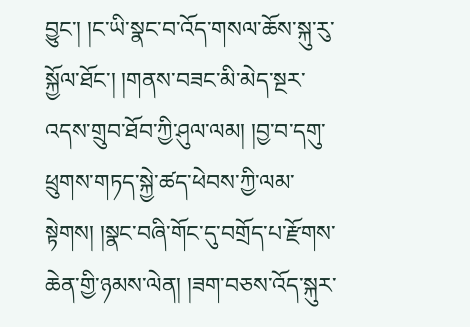བྱུང་། །ང་ཡི་སྣང་བ་འོད་གསལ་ཆོས་སྐུ་རུ་སྐྱོལ་ཐོང་། །གནས་བཟང་མི་མེད་སྔར་འདས་གྲུབ་ཐོབ་ཀྱི་ཤུལ་ལམ། །བྱ་བ་དགུ་ཕྲུགས་གཏད་སྐྱེ་ཚད་ཕེབས་ཀྱི་ལམ་སྟེགས། །སྣང་བཞི་གོང་དུ་བགྲོད་པ་རྫོགས་ཆེན་གྱི་ཉམས་ལེན། །ཟག་བཅས་འོད་སྐུར་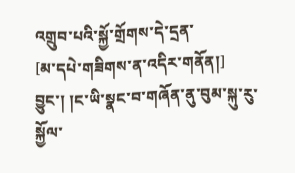འགྲུབ་པའི་སྐྱོ་གྲོགས་དེ་དྲན་
[མ་དཔེ་གཟིགས་ན་འདིར་གནོན།]
བྱུང་། །ང་ཡི་སྣང་བ་གཞོན་ནུ་བུམ་སྐུ་རུ་སྐྱོལ་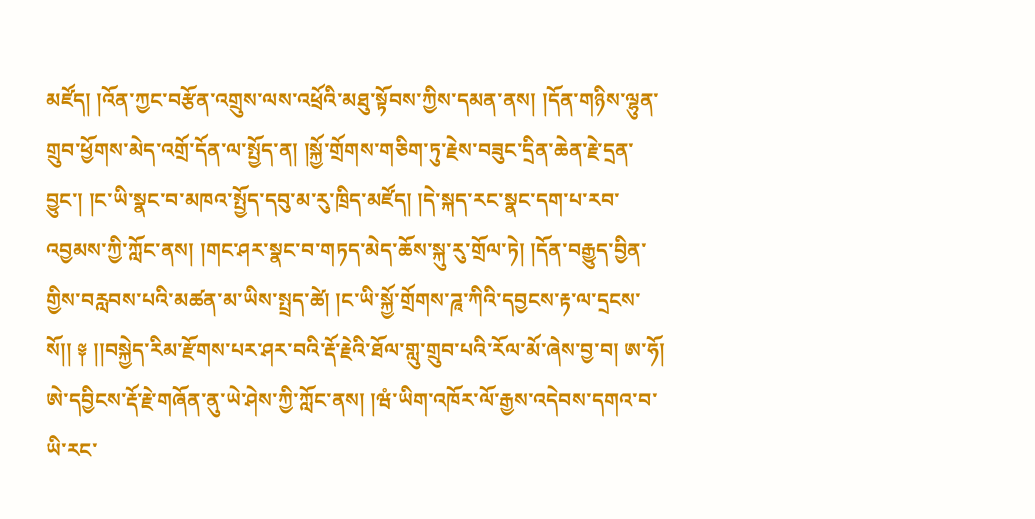མཛོད། །འོན་ཀྱང་བརྩོན་འགྲུས་ལས་འཕྲོའི་མཐུ་སྟོབས་ཀྱིས་དམན་ནས། །དོན་གཉིས་ལྷུན་གྲུབ་ཕྱོགས་མེད་འགྲོ་དོན་ལ་སྤྱོད་ན། །སྐྱོ་གྲོགས་གཅིག་ཏུ་རྗེས་བཟུང་དྲིན་ཆེན་རྗེ་དྲན་བྱུང་། །ང་ཡི་སྣང་བ་མཁའ་སྤྱོད་དབུ་མ་རུ་ཁྲིད་མཛོད། །དེ་སྐད་རང་སྣང་དག་པ་རབ་འབྱམས་ཀྱི་ཀློང་ནས། །གང་ཤར་སྣང་བ་གཏད་མེད་ཆོས་སྐུ་རུ་གྲོལ་ཏེ། །དོན་བརྒྱུད་བྱིན་གྱིས་བརླབས་པའི་མཚན་མ་ཡིས་སྤྲད་ཚེ། །ང་ཡི་སྐྱོ་གྲོགས་ཌཱ་ཀིའི་དབྱངས་རྟ་ལ་དྲངས་སོ།། ༈ །།བསྐྱེད་རིམ་རྫོགས་པར་ཤར་བའི་རྡོ་རྗེའི་ཐོལ་གླུ་གྲུབ་པའི་རོལ་མོ་ཞེས་བྱ་བ། ཨ་ཧོ། ཨེ་དབྱིངས་རྡོ་རྗེ་གཞོན་ནུ་ཡེ་ཤེས་ཀྱི་ཀློང་ནས། །ཝཾ་ཡིག་འཁོར་ལོ་རྒྱས་འདེབས་དགའ་བ་ཡི་རང་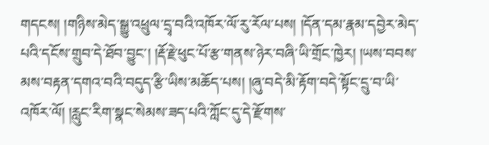གདངས། །གཉིས་མེད་སྒྱུ་འཕྲུལ་དྲྭ་བའི་འཁོར་ལོ་རུ་རོལ་པས། །དོན་དམ་རྣམ་དབྱེར་མེད་པའི་དངོས་གྲུབ་དེ་ཐོབ་བྱུང་། །རྡོ་རྗེ་ཕུང་པོ་རྩ་གནས་ཉེར་བཞི་ཡི་གྲོང་ཁྱེར། །ཡས་བབས་མས་བརྟན་དགའ་བའི་བདུད་རྩི་ཡིས་མཆོད་པས། །ཞུ་བདེ་མི་རྟོག་བདེ་སྟོང་དྲུ་བ་ཡི་འཁོར་ལོ། །རླུང་རིག་སྣང་སེམས་ཟད་པའི་ཀློང་དུ་དེ་རྫོགས་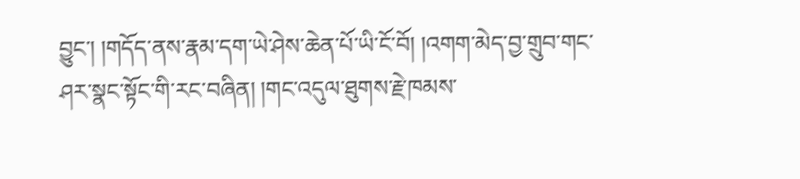བྱུང་། །གདོད་ནས་རྣམ་དག་ཡེ་ཤེས་ཆེན་པོ་ཡི་ངོ་བོ། །འགག་མེད་བྱ་གྲུབ་གང་ཤར་སྣང་སྟོང་གི་རང་བཞིན། །གང་འདུལ་ཐུགས་རྗེ་ཁམས་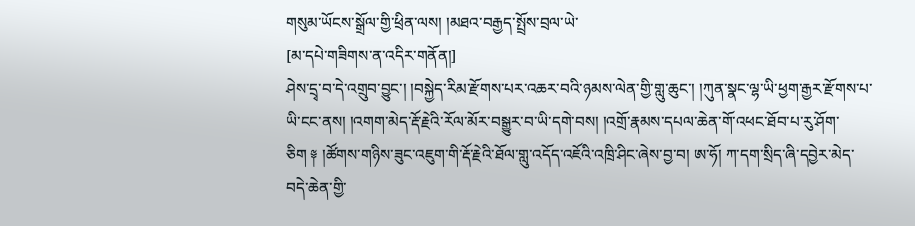གསུམ་ཡོངས་སྒྲོལ་གྱི་ཕྲིན་ལས། །མཐའ་བརྒྱད་སྤྲོས་བྲལ་ཡེ་
[མ་དཔེ་གཟིགས་ན་འདིར་གནོན།]
ཤེས་དྲྭ་བ་དེ་འགྲུབ་བྱུང་། །བསྐྱེད་རིམ་རྫོགས་པར་འཆར་བའི་ཉམས་ལེན་གྱི་གླུ་ཆུང་། །ཀུན་སྣང་ལྷ་ཡི་ཕྱག་རྒྱར་རྫོགས་པ་ཡི་ངང་ནས། །འགག་མེད་རྡོ་རྗེའི་རོལ་མོར་བསྒྱུར་བ་ཡི་དགེ་བས། །འགྲོ་རྣམས་དཔལ་ཆེན་གོ་འཕང་ཐོབ་པ་རུ་ཤོག་ཅིག ༈ །ཚོགས་གཉིས་ཟུང་འཇུག་གི་རྡོ་རྗེའི་ཐོལ་གླུ་འདོད་འཇོའི་འཁྲི་ཤིང་ཞེས་བྱ་བ། ཨ་ཧོ། ཀ་དག་སྲིད་ཞི་དབྱེར་མེད་བདེ་ཆེན་གྱི་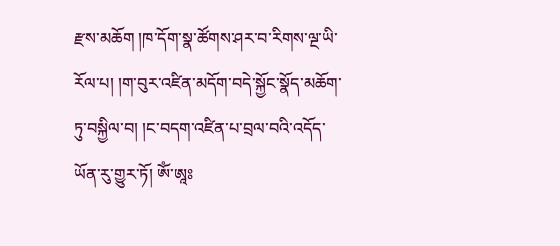རྫས་མཆོག །ཁ་དོག་སྣ་ཚོགས་ཤར་བ་རིགས་ལྔ་ཡི་རོལ་པ། །ག་བུར་འཛིན་མདོག་བདེ་སྐྱོང་སྣོད་མཆོག་ཏུ་བསྐྱིལ་བ། །ང་བདག་འཛིན་པ་བྲལ་བའི་འདོད་ཡོན་རུ་གྱུར་ཏོ། ཨོཾ་ཨཱཿ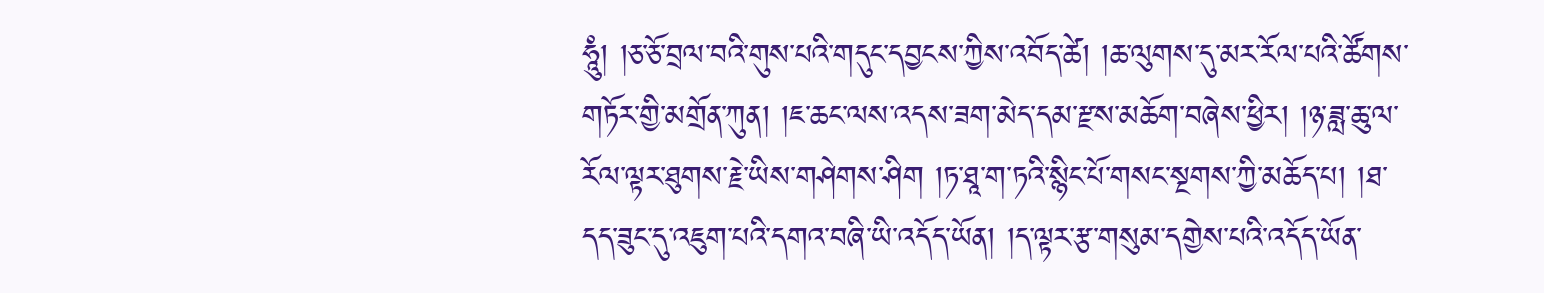ཧཱུཾ། །ཅ་ཅོ་བྲལ་བའི་གུས་པའི་གདུང་དབྱངས་ཀྱིས་འབོད་ཚེ། །ཆ་ལུགས་དུ་མར་རོལ་པའི་ཚོགས་གཏོར་གྱི་མགྲོན་ཀུན། །ཇ་ཆང་ལས་འདས་ཟག་མེད་དམ་རྫས་མཆོག་བཞེས་ཕྱིར། །ཉ་ཟླ་ཆུ་ལ་རོལ་ལྟར་ཐུགས་རྗེ་ཡིས་གཤེགས་ཤིག །ཏ་ཐཱ་ག་ཏའི་སྙིང་པོ་གསང་སྔགས་ཀྱི་མཆོད་པ། །ཐ་དད་ཟུང་དུ་འཇུག་པའི་དགའ་བཞི་ཡི་འདོད་ཡོན། །ད་ལྟར་རྩ་གསུམ་དགྱེས་པའི་འདོད་ཡོན་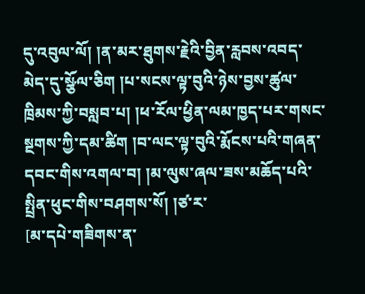དུ་འབུལ་ལོ། །ན་མར་ཐུགས་རྗེའི་བྱིན་རླབས་འབད་མེད་དུ་སྩོལ་ཅིག །པ་སངས་ལྟ་བུའི་ཉེས་བྱས་ཚུལ་ཁྲིམས་ཀྱི་བསླབ་པ། །ཕ་རོལ་ཕྱིན་ལམ་ཁྱད་པར་གསང་སྔགས་ཀྱི་དམ་ཚིག །བ་ལང་ལྟ་བུའི་རྨོངས་པའི་གཞན་དབང་གིས་འགལ་བ། །མ་ལུས་ཞལ་ཟས་མཆོད་པའི་སྤྲིན་ཕུང་གིས་བཤགས་སོ། །ཙ་ར་
[མ་དཔེ་གཟིགས་ན་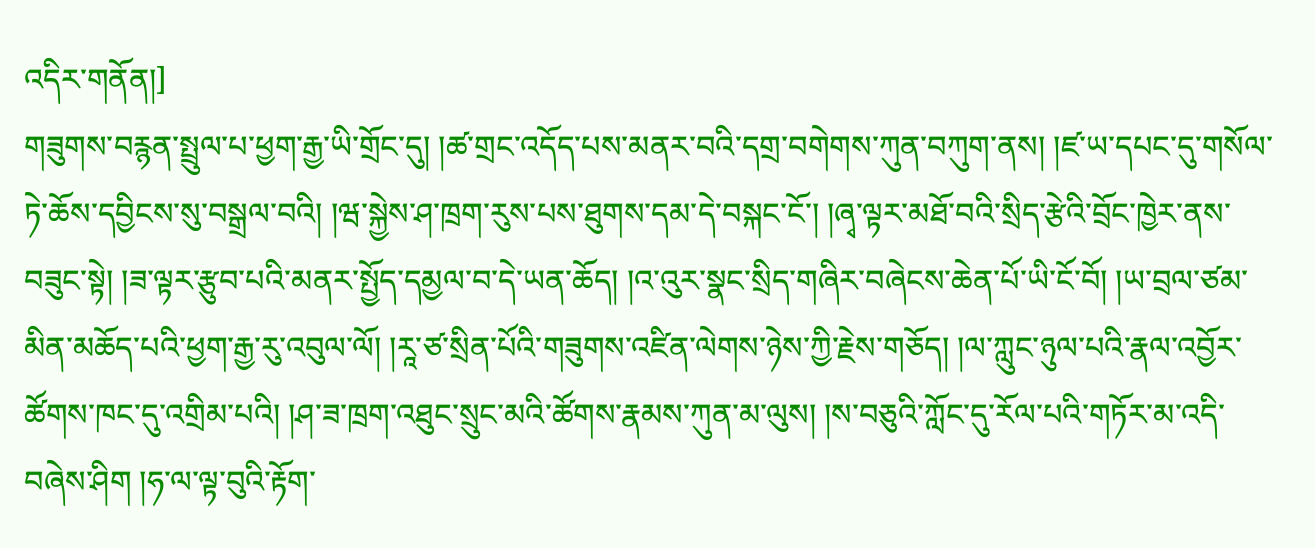འདིར་གནོན།]
གཟུགས་བརྙན་སྤྲུལ་པ་ཕྱག་རྒྱ་ཡི་གྲོང་དུ། །ཚ་གྲང་འདོད་པས་མནར་བའི་དགྲ་བགེགས་ཀུན་བཀུག་ནས། །ཛ་ཡ་དཔང་དུ་གསོལ་ཏེ་ཆོས་དབྱིངས་སུ་བསྒྲལ་བའི། །ཝ་སྐྱེས་ཤ་ཁྲག་རུས་པས་ཐུགས་དམ་དེ་བསྐང་ངོ་། །ཞྭ་ལྟར་མཐོ་བའི་སྲིད་རྩེའི་བྲོང་ཁྱེར་ནས་བཟུང་སྟེ། །ཟ་ལྟར་རྩུབ་པའི་མནར་སྤྱོད་དམྱལ་བ་དེ་ཡན་ཆོད། །འ་འུར་སྣང་སྲིད་གཞིར་བཞེངས་ཆེན་པོ་ཡི་ངོ་བོ། །ཡ་བྲལ་ཙམ་མིན་མཆོད་པའི་ཕྱག་རྒྱ་རུ་འབུལ་ལོ། །རཱ་ཙ་སྲིན་པོའི་གཟུགས་འཛིན་ལེགས་ཉེས་ཀྱི་རྗེས་གཅོད། །ལ་ཀླུང་ཉུལ་པའི་རྣལ་འབྱོར་ཚོགས་ཁང་དུ་འགྲིམ་པའི། །ཤ་ཟ་ཁྲག་འཐུང་སྲུང་མའི་ཚོགས་རྣམས་ཀུན་མ་ལུས། །ས་བཅུའི་ཀློང་དུ་རོལ་པའི་གཏོར་མ་འདི་བཞེས་ཤིག །ཧ་ལ་ལྟ་བུའི་རྟོག་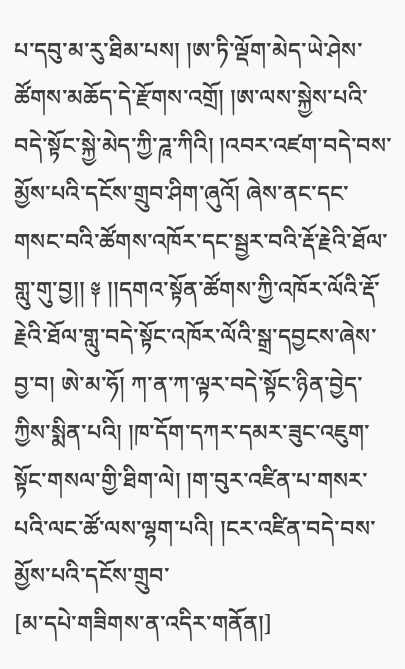པ་དབུ་མ་རུ་ཐིམ་པས། །ཨ་ཏི་ལྡོག་མེད་ཡེ་ཤེས་ཚོགས་མཆོད་དེ་རྫོགས་འགྲོ། །ཨ་ལས་སྐྱེས་པའི་བདེ་སྟོང་སྐྱེ་མེད་ཀྱི་ཌཱ་ཀིའི། །འབར་འཛག་བདེ་བས་མྱོས་པའི་དངོས་གྲུབ་ཤིག་ཞུའོ། ཞེས་ནང་དང་གསང་བའི་ཚོགས་འཁོར་དང་སྦྱར་བའི་རྡོ་རྗེའི་ཐོལ་གླུ་གུ་བྱ།། ༈ །།དགའ་སྟོན་ཚོགས་ཀྱི་འཁོར་ལོའི་རྡོ་རྗེའི་ཐོལ་གླུ་བདེ་སྟོང་འཁོར་ལོའི་སྒྲ་དབྱངས་ཞེས་བྱ་བ། ཨེ་མ་ཧོ། ཀ་ན་ཀ་ལྟར་བདེ་སྟོང་ཉིན་བྱེད་ཀྱིས་སྨིན་པའི། །ཁ་དོག་དཀར་དམར་ཟུང་འཇུག་སྟོང་གསལ་གྱི་ཐིག་ལེ། །ག་བུར་འཛིན་པ་གསར་པའི་ལང་ཚོ་ལས་ལྷག་པའི། །ངར་འཛིན་བདེ་བས་མྱོས་པའི་དངོས་གྲུབ་
[མ་དཔེ་གཟིགས་ན་འདིར་གནོན།]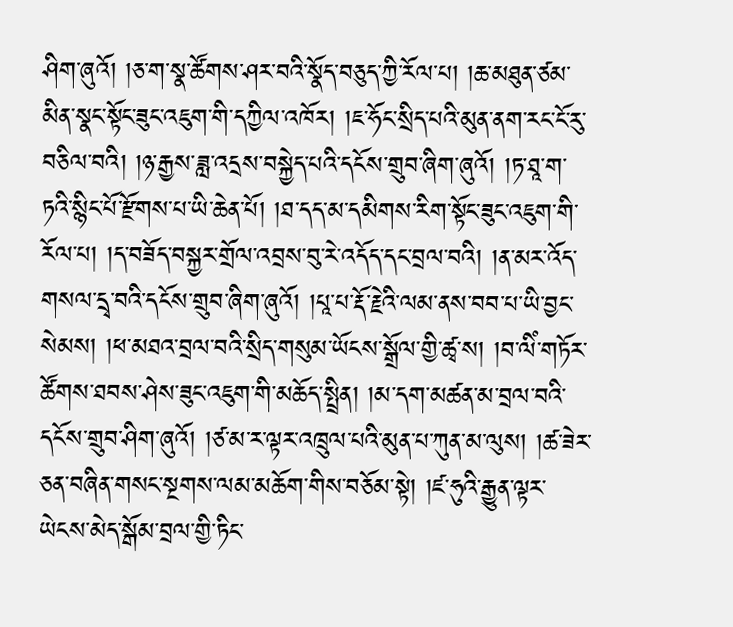ཤིག་ཞུའོ། །ཅ་ག་སྣ་ཚོགས་ཤར་བའི་སྣོད་བཅུད་ཀྱི་རོལ་པ། །ཆ་མཐུན་ཙམ་མིན་སྣང་སྟོང་ཟུང་འཇུག་གི་དཀྱིལ་འཁོར། །ཇ་ཧོང་སྲིད་པའི་མུན་ནག་རང་ངོ་རུ་བཅིལ་བའི། །ཉ་རྒྱས་ཟླ་འདྲས་བསྐྱེད་པའི་དངོས་གྲུབ་ཞིག་ཞུའོ། །ཏ་ཐཱ་ག་ཏའི་སྙིང་པོ་རྫོགས་པ་ཡི་ཆེན་པོ། །ཐ་དད་མ་དམིགས་རིག་སྟོང་ཟུང་འཇུག་གི་རོལ་པ། །ད་བཟོད་བསྐྱར་གྲོལ་འབྲས་བུ་རེ་འདོད་དང་བྲལ་བའི། །ན་མར་འོད་གསལ་དྲྭ་བའི་དངོས་གྲུབ་ཞིག་ཞུའོ། །པཱ་པ་རྡོ་རྗེའི་ལམ་ནས་བབ་པ་ཡི་བྱང་སེམས། །ཕ་མཐའ་བྲལ་བའི་སྲིད་གསུམ་ཡོངས་སྒྲོལ་གྱི་ཚྭ་ས། །བ་ལིཾ་གཏོར་ཚོགས་ཐབས་ཤེས་ཟུང་འཇུག་གི་མཆོད་སྤྲིན། །མ་དག་མཚན་མ་བྲལ་བའི་དངོས་གྲུབ་ཤིག་ཞུའོ། །ཙ་མ་ར་ལྟར་འཁྲུལ་པའི་མུན་པ་ཀུན་མ་ལུས། །ཚ་ཟེར་ཅན་བཞིན་གསང་སྔགས་ལམ་མཆོག་གིས་བཅོམ་སྟེ། །ཛ་ཧུའི་རྒྱུན་ལྟར་ཡེངས་མེད་སྒོམ་བྲལ་གྱི་ཏིང་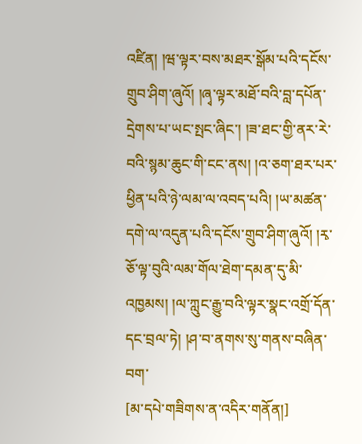འཛིན། །ཝ་ལྟར་བས་མཐར་སྒོམ་པའི་དངོས་གྲུབ་ཤིག་ཞུའོ། །ཞྭ་ལྟར་མཐོ་བའི་བླ་དཔོན་དྲེགས་པ་ཡང་སྤང་ཞིང་། །ཟ་ཐང་གྱི་ནར་རེ་བའི་སྙམ་ཆུང་གི་ངང་ནས། །འ་ཅག་ཐར་པར་ཕྱིན་པའི་ཉེ་ལམ་ལ་འབད་པའི། །ཡ་མཚན་དགེ་ལ་འདུན་པའི་དངོས་གྲུབ་ཤིག་ཞུའོ། །རྭ་ཅོ་ལྟ་བུའི་ལམ་གོལ་ཐེག་དམན་དུ་མི་འཁྱམས། །ལ་ཀླུང་རྒྱུ་བའི་ལྟར་སྣང་འགྲོ་དོན་དང་བྲལ་ཏེ། །ཤ་བ་ནགས་སུ་གནས་བཞིན་བག་
[མ་དཔེ་གཟིགས་ན་འདིར་གནོན།]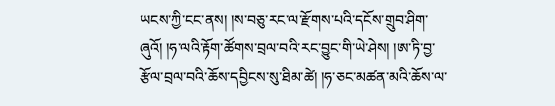ཡངས་ཀྱི་ངང་ནས། །ས་བཅུ་རང་ལ་རྫོགས་པའི་དངོས་གྲུབ་ཤིག་ཞུའོ། །ཧ་ལའི་རྟོག་ཚོགས་བྲལ་བའི་རང་བྱུང་གི་ཡེ་ཤེས། །ཨ་ཏི་བྱ་རྩོལ་བྲལ་བའི་ཆོས་དབྱིངས་སུ་ཐིམ་ཚེ། །ཧ་ཅང་མཚན་མའི་ཆོས་ལ་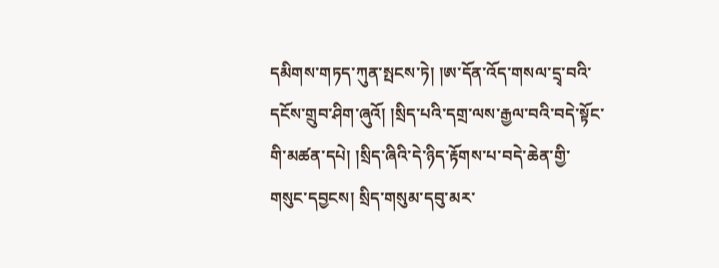དམིགས་གཏད་ཀུན་སྤངས་ཏེ། །ཨ་དོན་འོད་གསལ་དྲྭ་བའི་དངོས་གྲུབ་ཤིག་ཞུའོ། །སྲིད་པའི་དགྲ་ལས་རྒྱལ་བའི་བདེ་སྟོང་གི་མཚན་དཔེ། །སྲིད་ཞིའི་དེ་ཉིད་རྟོགས་པ་བདེ་ཆེན་གྱི་གསུང་དབྱངས། སྲིད་གསུམ་དབུ་མར་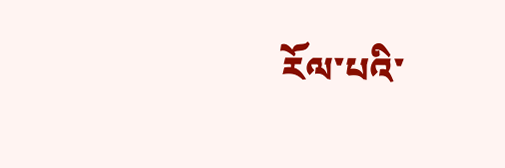རོལ་པའི་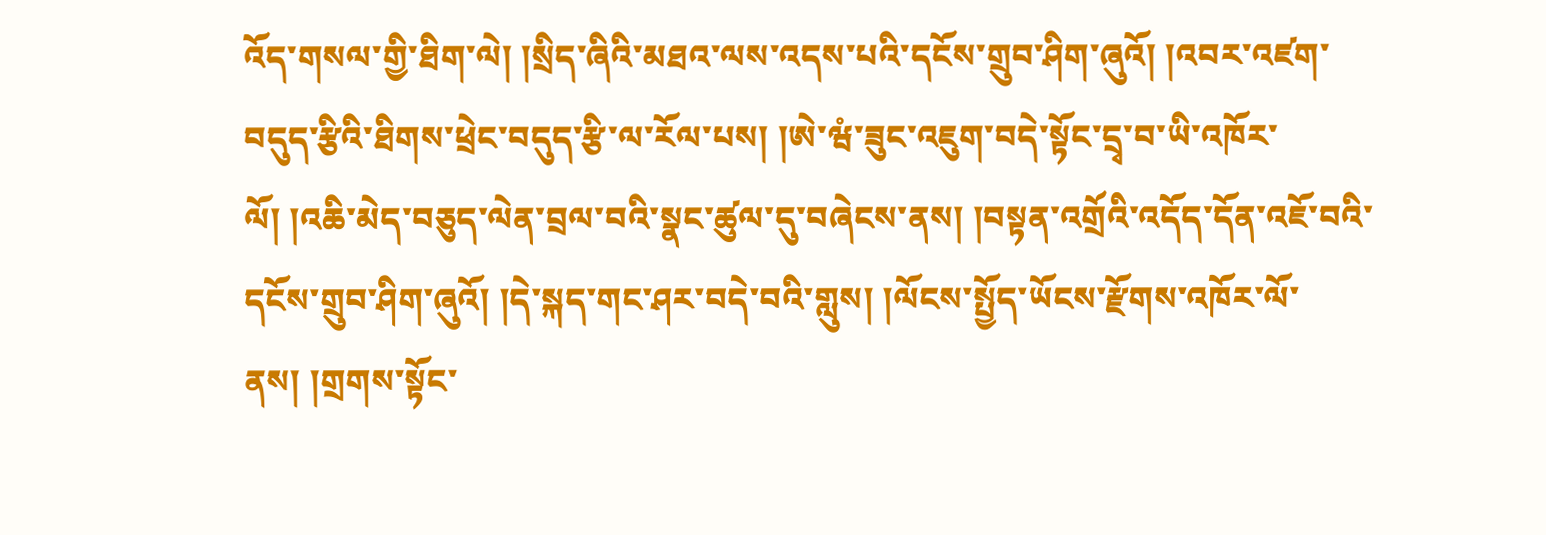འོད་གསལ་གྱི་ཐིག་ལེ། །སྲིད་ཞིའི་མཐའ་ལས་འདས་པའི་དངོས་གྲུབ་ཤིག་ཞུའོ། །འབར་འཛག་བདུད་རྩིའི་ཐིགས་ཕྲེང་བདུད་རྩི་ལ་རོལ་པས། །ཨེ་ཝཾ་ཟུང་འཇུག་བདེ་སྟོང་དྲྭ་བ་ཡི་འཁོར་ལོ། །འཆི་མེད་བཅུད་ལེན་བྲལ་བའི་སྣང་ཚུལ་དུ་བཞེངས་ནས། །བསྟན་འགྲོའི་འདོད་དོན་འཇོ་བའི་དངོས་གྲུབ་ཤིག་ཞུའོ། །དེ་སྐད་གང་ཤར་བདེ་བའི་གླུས། །ལོངས་སྤྱོད་ཡོངས་རྫོགས་འཁོར་ལོ་ནས། །གྲགས་སྟོང་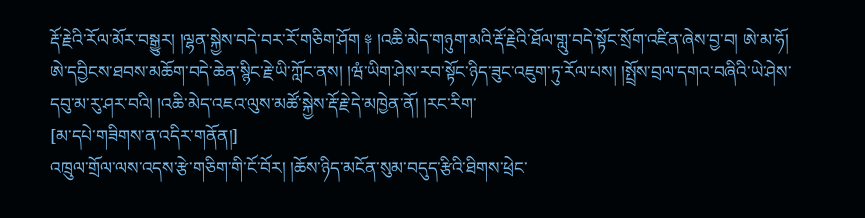རྡོ་རྗེའི་རོལ་མོར་བསྒྱུར། །ལྷན་སྐྱེས་བདེ་བར་རོ་གཅིག་ཤོག ༈ །འཆི་མེད་གཉུག་མའི་རྡོ་རྗེའི་ཐོལ་གླུ་བདེ་སྟོང་སྲོག་འཛིན་ཞེས་བྱ་བ། ཨེ་མ་ཧོ། ཨེ་དབྱིངས་ཐབས་མཆོག་བདེ་ཆེན་སྙིང་རྗེ་ཡི་ཀློང་ནས། །ཝཾ་ཡིག་ཤེས་རབ་སྟོང་ཉིད་ཟུང་འཇུག་ཏུ་རོལ་པས། །སྤྲོས་བྲལ་དགའ་བཞིའི་ཡེ་ཤེས་དབུ་མ་རུ་ཤར་བའི། །འཆི་མེད་འཇའ་ལུས་མཚོ་སྐྱེས་རྡོ་རྗེ་དེ་མཁྱེན་ནོ། །རང་རིག་
[མ་དཔེ་གཟིགས་ན་འདིར་གནོན།]
འཁྲུལ་གྲོལ་ལས་འདས་རྩེ་གཅིག་གི་ངོ་བོར། །ཆོས་ཉིད་མངོན་སུམ་བདུད་རྩིའི་ཐིགས་ཕྲེང་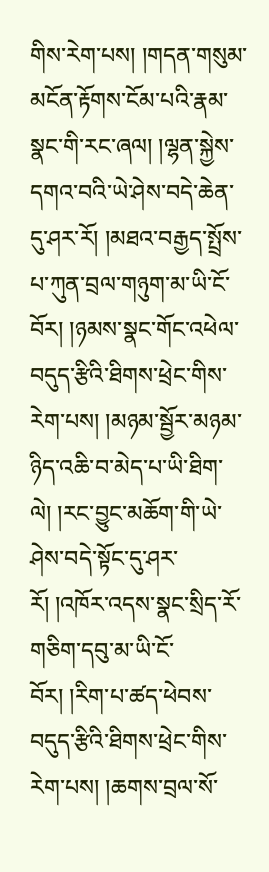གིས་རེག་པས། །གདན་གསུམ་མངོན་རྟོགས་ངོམ་པའི་རྣམ་སྣང་གི་རང་ཞལ། །ལྷན་སྐྱེས་དགའ་བའི་ཡེ་ཤེས་བདེ་ཆེན་དུ་ཤར་རོ། །མཐའ་བརྒྱད་སྤྲོས་པ་ཀུན་བྲལ་གཉུག་མ་ཡི་ངོ་བོར། །ཉམས་སྣང་གོང་འཕེལ་བདུད་རྩིའི་ཐིགས་ཕྲེང་གིས་རེག་པས། །མཉམ་སྦྱོར་མཉམ་ཉིད་འཆི་བ་མེད་པ་ཡི་ཐིག་ལེ། །རང་བྱུང་མཆོག་གི་ཡེ་ཤེས་བདེ་སྟོང་དུ་ཤར་རོ། །འཁོར་འདས་སྣང་སྲིད་རོ་གཅིག་དབུ་མ་ཡི་ངོ་བོར། །རིག་པ་ཚད་ཕེབས་བདུད་རྩིའི་ཐིགས་ཕྲེང་གིས་རེག་པས། །ཆགས་བྲལ་སོ་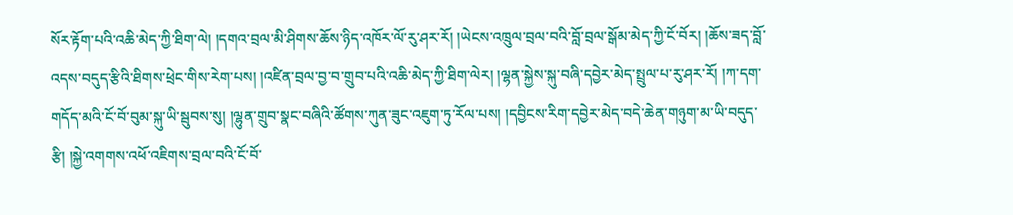སོར་རྟོག་པའི་འཆི་མེད་ཀྱི་ཐིག་ལེ། །དགའ་བྲལ་མི་ཤིགས་ཆོས་ཉིད་འཁོར་ལོ་རུ་ཤར་རོ། །ཡེངས་འཁྲུལ་བྲལ་བའི་བློ་བྲལ་སྒོམ་མེད་ཀྱི་ངོ་བོར། །ཆོས་ཟད་བློ་འདས་བདུད་རྩིའི་ཐིགས་ཕྲེང་གིས་རེག་པས། །འཛིན་བྲལ་བྱ་བ་གྲུབ་པའི་འཆི་མེད་ཀྱི་ཐིག་ལེར། །ལྷན་སྐྱེས་སྐུ་བཞི་དབྱེར་མེད་སྤྲུལ་པ་རུ་ཤར་རོ། །ཀ་དག་གདོད་མའི་ངོ་བོ་བུམ་སྐུ་ཡི་སྦུབས་སུ། །ལྷུན་གྲུབ་སྣང་བཞིའི་ཚོགས་ཀུན་ཟུང་འཇུག་ཏུ་རོལ་པས། །དབྱིངས་རིག་དབྱེར་མེད་བདེ་ཆེན་གཉུག་མ་ཡི་བདུད་རྩི། །སྐྱེ་འགགས་འཕོ་འཇིགས་བྲལ་བའི་ངོ་བོ་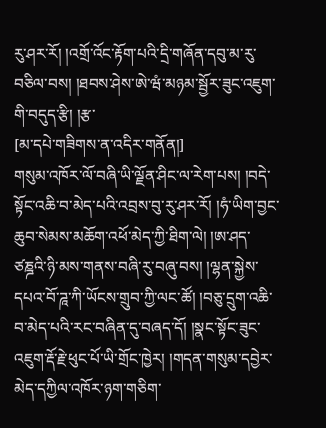རུ་ཤར་རོ། །འགྲོ་འོང་རྟོག་པའི་དྲི་གཞོན་དབུ་མ་རུ་བཅིལ་བས། །ཐབས་ཤེས་ཨེ་ཝཾ་མཉམ་སྦྱོར་ཟུང་འཇུག་གི་བདུད་རྩི། །རྩ་
[མ་དཔེ་གཟིགས་ན་འདིར་གནོན།]
གསུམ་འཁོར་ལོ་བཞི་ཡི་ལྗོན་ཤིང་ལ་རེག་པས། །བདེ་སྟོང་འཆི་བ་མེད་པའི་འབྲས་བུ་རུ་ཤར་རོ། །ཧཾ་ཡིག་བྱང་ཆུབ་སེམས་མཆོག་འཕོ་མེད་ཀྱི་ཐིག་ལེ། །ཨ་ཤད་ཙཎྜའི་ཉི་མས་གནས་བཞི་རུ་བཞུ་བས། །ལྷན་སྐྱེས་དཔའ་བོ་ཌཱ་ཀི་ཡོངས་གྲུབ་ཀྱི་ལང་ཚོ། །བཅུ་དྲུག་འཆི་བ་མེད་པའི་རང་བཞིན་དུ་བཞད་དོ། །སྣང་སྟོང་ཟུང་འཇུག་རྡོ་རྗེ་ཕུང་པོ་ཡི་གྲོང་ཁྱེར། །གདན་གསུམ་དབྱེར་མེད་དཀྱིལ་འཁོར་ཉག་གཅིག་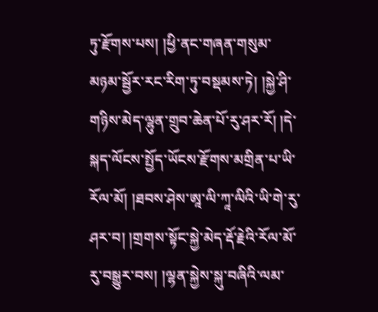ཏུ་རྫོགས་པས། །ཕྱི་ནང་གཞན་གསུམ་མཉམ་སྦྱོར་རང་རིག་ཏུ་བསྡམས་ཏེ། །སྐྱེ་ཤི་གཉིས་མེད་ལྷུན་གྲུབ་ཆེན་པོ་རུ་ཤར་རོ། །དེ་སྐད་ལོངས་སྤྱོད་ཡོངས་རྫོགས་མགྲིན་པ་ཡི་རོལ་མོ། །ཐབས་ཤེས་ཨཱ་ལི་ཀཱ་ལིའི་ཡི་གེ་རུ་ཤར་བ། །གྲགས་སྟོང་སྐྱེ་མེད་རྡོ་རྗེའི་རོལ་མོ་རུ་བསྒྱུར་བས། །ལྷན་སྐྱེས་སྐུ་བཞིའི་ལམ་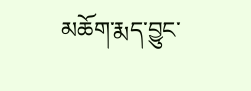མཆོག་རྨད་བྱུང་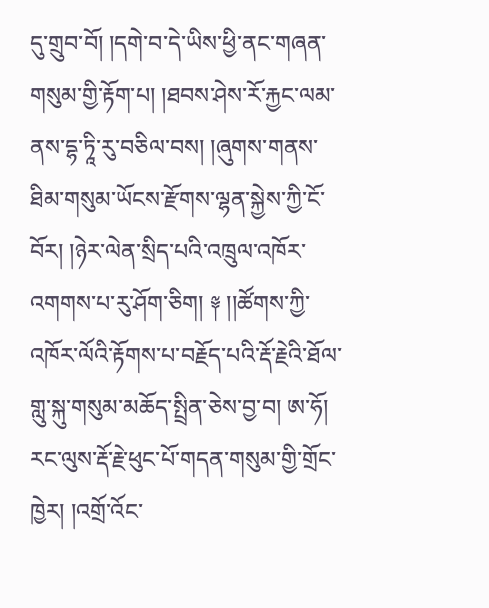དུ་གྲུབ་བོ། །དགེ་བ་དེ་ཡིས་ཕྱི་ནང་གཞན་གསུམ་གྱི་རྟོག་པ། །ཐབས་ཤེས་རོ་རྐྱང་ལམ་ནས་དྷ་ཏཱི་རུ་བཅིལ་བས། །ཞུགས་གནས་ཐིམ་གསུམ་ཡོངས་རྫོགས་ལྷན་སྐྱེས་ཀྱི་ངོ་བོར། །ཉེར་ལེན་སྲིད་པའི་འཁྲུལ་འཁོར་འགགས་པ་རུ་ཤོག་ཅིག། ༈ །།ཚོགས་ཀྱི་འཁོར་ལོའི་རྟོགས་པ་བརྗོད་པའི་རྡོ་རྗེའི་ཐོལ་གླུ་སྐུ་གསུམ་མཆོད་སྤྲིན་ཅེས་བྱ་བ། ཨ་ཧོ། རང་ལུས་རྡོ་རྗེ་ཕུང་པོ་གདན་གསུམ་གྱི་གྲོང་ཁྱེར། །འགྲོ་འོང་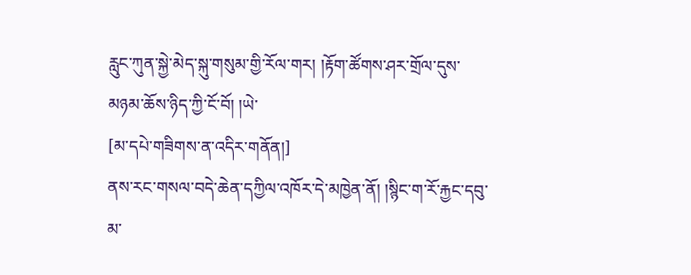རླུང་ཀུན་སྐྱེ་མེད་སྐུ་གསུམ་གྱི་རོལ་གར། །རྟོག་ཚོགས་ཤར་གྲོལ་དུས་མཉམ་ཆོས་ཉིད་ཀྱི་ངོ་བོ། །ཡེ་
[མ་དཔེ་གཟིགས་ན་འདིར་གནོན།]
ནས་རང་གསལ་བདེ་ཆེན་དཀྱིལ་འཁོར་དེ་མཁྱེན་ནོ། །སྙིང་ག་རོ་རྐྱང་དབུ་མ་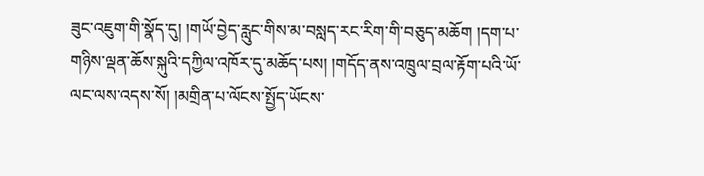ཟུང་འཇུག་གི་སྣོད་དུ། །གཡོ་བྱེད་རླུང་གིས་མ་བསླད་རང་རིག་གི་བཅུད་མཆོག །དག་པ་གཉིས་ལྡན་ཆོས་སྐུའི་དཀྱིལ་འཁོར་དུ་མཆོད་པས། །གདོད་ནས་འཁྲུལ་བྲལ་རྟོག་པའི་ཡོ་ལང་ལས་འདས་སོ། །མགྲིན་པ་ལོངས་སྤྱོད་ཡོངས་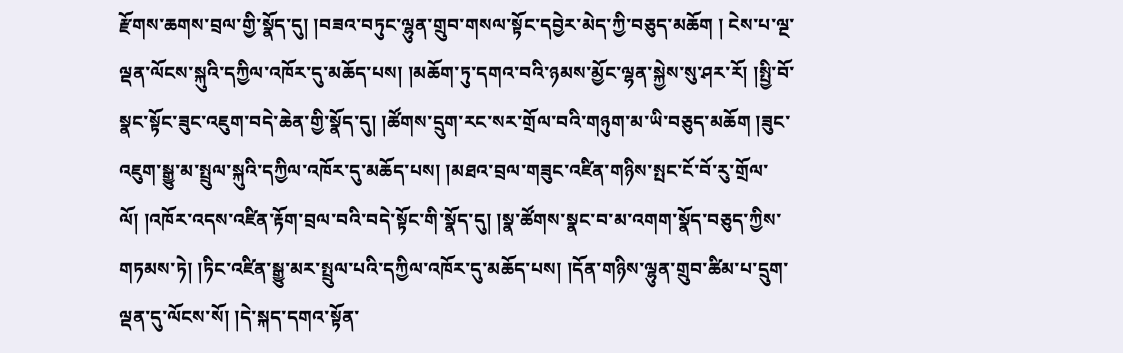རྫོགས་ཆགས་བྲལ་གྱི་སྣོད་དུ། །བཟའ་བཏུང་ལྷུན་གྲུབ་གསལ་སྟོང་དབྱེར་མེད་ཀྱི་བཅུད་མཆོག ། ངེས་པ་ལྔ་ལྡན་ལོངས་སྐུའི་དཀྱིལ་འཁོར་དུ་མཆོད་པས། །མཆོག་ཏུ་དགའ་བའི་ཉམས་མྱོང་ལྷན་སྐྱེས་སུ་ཤར་རོ། །སྤྱི་བོ་སྣང་སྟོང་ཟུང་འཇུག་བདེ་ཆེན་གྱི་སྣོད་དུ། །ཚོགས་དྲུག་རང་སར་གྲོལ་བའི་གཉུག་མ་ཡི་བཅུད་མཆོག །ཟུང་འཇུག་སྒྱུ་མ་སྤྲུལ་སྐུའི་དཀྱིལ་འཁོར་དུ་མཆོད་པས། །མཐའ་བྲལ་གཟུང་འཛིན་གཉིས་སྤང་ངོ་བོ་རུ་གྲོལ་ལོ། །འཁོར་འདས་འཛིན་རྟོག་བྲལ་བའི་བདེ་སྟོང་གི་སྣོད་དུ། །སྣ་ཚོགས་སྣང་བ་མ་འགག་སྣོད་བཅུད་ཀྱིས་གཏམས་ཏེ། །ཏིང་འཛིན་སྒྱུ་མར་སྤྲུལ་པའི་དཀྱིལ་འཁོར་དུ་མཆོད་པས། །དོན་གཉིས་ལྷུན་གྲུབ་ཚིམ་པ་དྲུག་ལྡན་དུ་ལོངས་སོ། །དེ་སྐད་དགའ་སྟོན་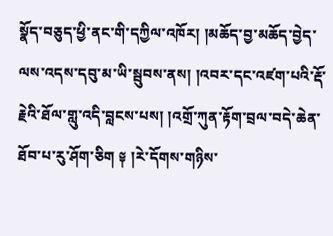སྣོད་བཅུད་ཕྱི་ནང་གི་དཀྱིལ་འཁོར། །མཆོད་བྱ་མཆོད་བྱེད་ལས་འདས་དབུ་མ་ཡི་སྦུབས་ནས། །འབར་དང་འཛག་པའི་རྡོ་རྗེའི་ཐོལ་གླུ་འདི་བླངས་པས། །འགྲོ་ཀུན་རྟོག་བྲལ་བདེ་ཆེན་ཐོབ་པ་རུ་ཤོག་ཅིག ༈ །རེ་དོགས་གཉིས་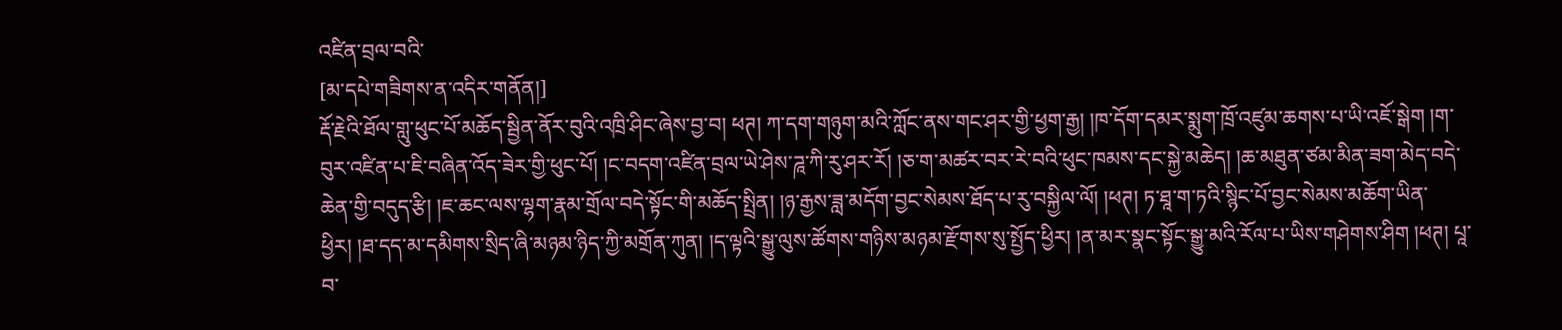འཛིན་བྲལ་བའི་
[མ་དཔེ་གཟིགས་ན་འདིར་གནོན།]
རྡོ་རྗེའི་ཐོལ་གླུ་ཕུང་པོ་མཆོད་སྦྱིན་ནོར་བུའི་འཁྲི་ཤིང་ཞེས་བྱ་བ། ཕཊ། ཀ་དག་གཉུག་མའི་ཀློང་ནས་གང་ཤར་གྱི་ཕྱག་རྒྱ། །ཁ་དོག་དམར་སྨུག་ཁྲོ་འཛུམ་ཆགས་པ་ཡི་འཇོ་སྒེག །ག་བུར་འཛིན་པ་ཇི་བཞིན་འོད་ཟེར་གྱི་ཕུང་པོ། །ང་བདག་འཛིན་བྲལ་ཡེ་ཤེས་ཌཱ་ཀི་རུ་ཤར་རོ། །ཅ་ག་མཚར་བར་རེ་བའི་ཕུང་ཁམས་དང་སྐྱེ་མཆེད། །ཆ་མཐུན་ཙམ་མིན་ཟག་མེད་བདེ་ཆེན་གྱི་བདུད་རྩི། །ཇ་ཆང་ལས་ལྷག་རྣམ་གྲོལ་བདེ་སྟོང་གི་མཆོད་སྤྲིན། །ཉ་རྒྱས་ཟླ་མདོག་བྱང་སེམས་ཐོད་པ་རུ་བསྐྱིལ་ལོ། །ཕཊ། ཏ་ཐཱ་ག་ཏའི་སྙིང་པོ་བྱང་སེམས་མཆོག་ཡིན་ཕྱིར། །ཐ་དད་མ་དམིགས་སྲིད་ཞི་མཉམ་ཉིད་ཀྱི་མགྲོན་ཀུན། །ད་ལྟའི་སྒྱུ་ལུས་ཚོགས་གཉིས་མཉམ་རྫོགས་སུ་སྤྱོད་ཕྱིར། །ན་མར་སྣང་སྟོང་སྒྱུ་མའི་རོལ་པ་ཡིས་གཤེགས་ཤིག །ཕཊ། པཱ་བ་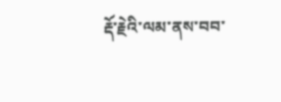རྡོ་རྗེའི་ལམ་ནས་བབ་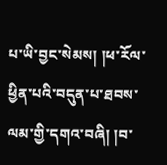པ་ཡི་བྱང་སེམས། །ཕ་རོལ་ཕྱིན་པའི་བདུན་པ་ཐབས་ལམ་གྱི་དགའ་བཞི། །བ་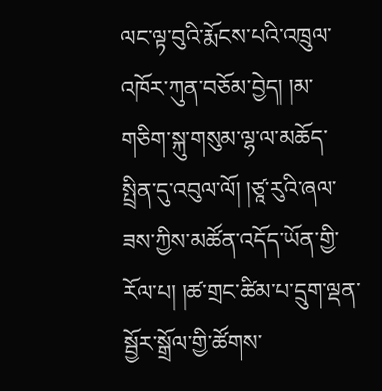ལང་ལྟ་བུའི་རྨོངས་པའི་འཁྲུལ་འཁོར་ཀུན་བཅོམ་བྱེད། །མ་གཅིག་སྐུ་གསུམ་ལྷ་ལ་མཆོད་སྤྲིན་དུ་འབུལ་ལོ། །ཙཱ་རུའི་ཞལ་ཟས་ཀྱིས་མཚོན་འདོད་ཡོན་གྱི་རོལ་པ། །ཚ་གྲང་ཚིམ་པ་དྲུག་ལྡན་སྦྱོར་སྒྲོལ་གྱི་ཚོགས་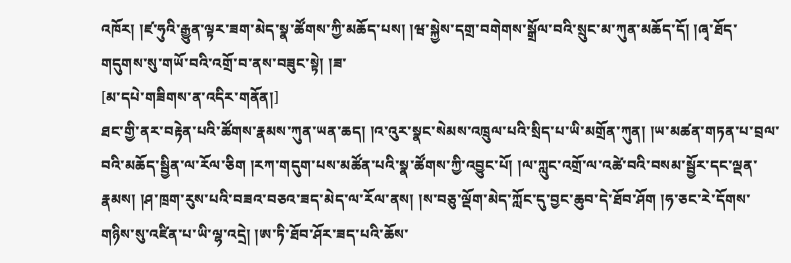འཁོར། །ཛ་ཧུའི་རྒྱུན་ལྟར་ཟག་མེད་སྣ་ཚོགས་ཀྱི་མཆོད་པས། །ཝ་སྐྱེས་དགྲ་བགེགས་སྒྲོལ་བའི་སྲུང་མ་ཀུན་མཆོད་དོ། །ཞྭ་ཐོད་གདུགས་སུ་གཡོ་བའི་འགྲོ་བ་ནས་བཟུང་སྟེ། །ཟ་
[མ་དཔེ་གཟིགས་ན་འདིར་གནོན།]
ཐང་གྱི་ནར་བརྟེན་པའི་ཚོགས་རྣམས་ཀུན་ཡན་ཆད། །འ་འུར་སྣང་སེམས་འཁྲུལ་པའི་སྲིད་པ་ཡི་མགྲོན་ཀུན། །ཡ་མཚན་གཏན་པ་བྲལ་བའི་མཆོད་སྦྱིན་ལ་རོལ་ཅིག །རཀ་གདུག་པས་མཚོན་པའི་སྣ་ཚོགས་ཀྱི་འབྱུང་པོ། །ལ་ཀླུང་འགྲོ་ལ་འཚེ་བའི་བསམ་སྦྱོར་དང་ལྡན་རྣམས། །ཤ་ཁྲག་རུས་པའི་བཟའ་བཅའ་ཟད་མེད་ལ་རོལ་ནས། །ས་བཅུ་ལྡོག་མེད་ཀློང་དུ་བྱང་ཆུབ་དེ་ཐོབ་ཤོག །ཧ་ཅང་རེ་དོགས་གཉིས་སུ་འཛིན་པ་ཡི་ལྷ་འདྲེ། །ཨ་ཏི་ཐོབ་ཤོར་ཟད་པའི་ཆོས་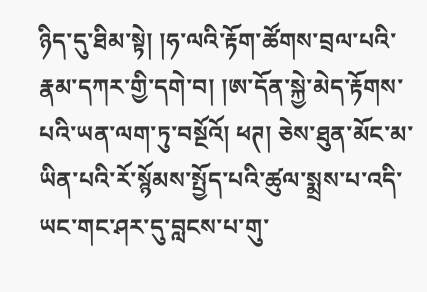ཉིད་དུ་ཐིམ་སྟེ། །ཧ་ལའི་རྟོག་ཚོགས་བྲལ་པའི་རྣམ་དཀར་གྱི་དགེ་བ། །ཨ་དོན་སྐྱེ་མེད་རྟོགས་པའི་ཡན་ལག་ཏུ་བསྔོའོ། ཕཊ། ཅེས་ཐུན་མོང་མ་ཡིན་པའི་རོ་སྙོམས་སྤྱོད་པའི་ཚུལ་སྨྲས་པ་འདི་ཡང་གང་ཤར་དུ་བླངས་པ་གུ་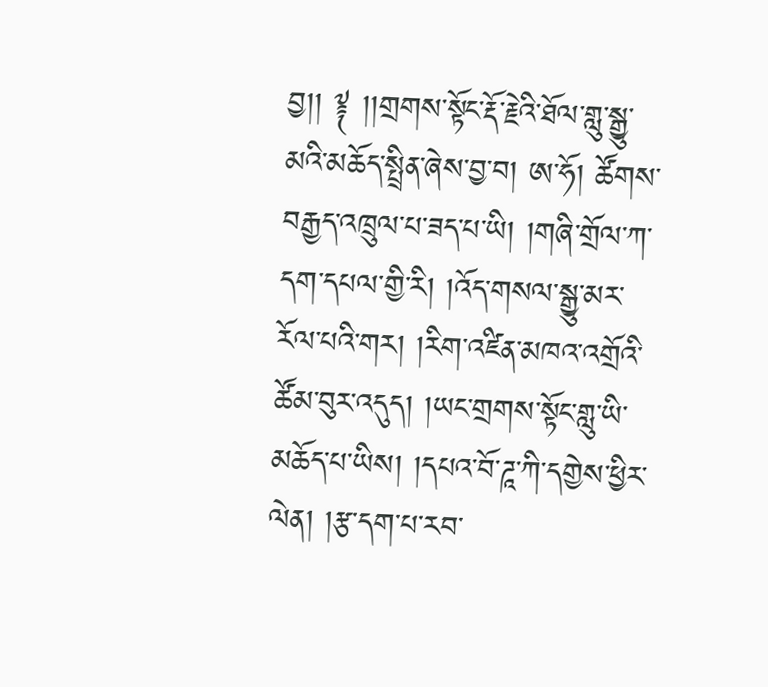བྱ།། ༈ །།གྲགས་སྟོང་རྡོ་རྗེའི་ཐོལ་གླུ་སྒྱུ་མའི་མཆོད་སྤྲིན་ཞེས་བྱ་བ། ཨ་ཧོ། ཚོགས་བརྒྱད་འཁྲུལ་པ་ཟད་པ་ཡི། །གཞི་གྲོལ་ཀ་དག་དཔལ་གྱི་རི། །འོད་གསལ་སྒྱུ་མར་རོལ་པའི་གར། །རིག་འཛིན་མཁའ་འགྲོའི་ཚོམ་བུར་འདུད། །ཡང་གྲགས་སྟོང་གླུ་ཡི་མཆོད་པ་ཡིས། །དཔའ་བོ་ཌཱ་ཀི་དགྱེས་ཕྱིར་ལེན། །རྩ་དག་པ་རབ་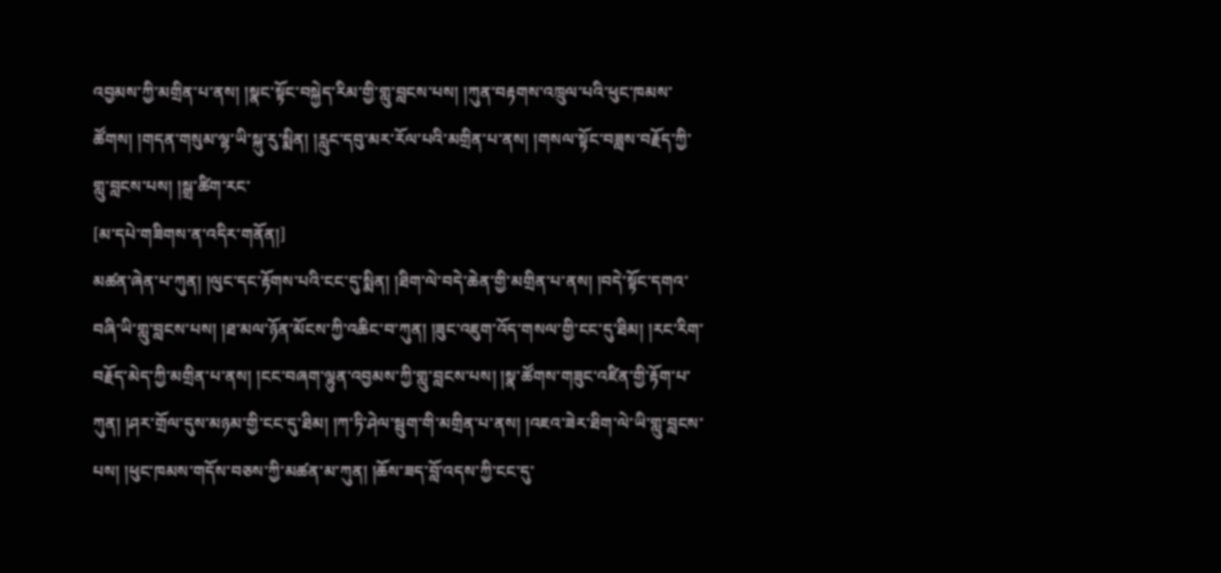འབྱམས་ཀྱི་མགྲིན་པ་ནས། །སྣང་སྟོང་བསྐྱེད་རིམ་གྱི་གླུ་བླངས་པས། །ཀུན་བརྟགས་འཁྲུལ་པའི་ཕུང་ཁམས་ཚོགས། །གདན་གསུམ་ལྷ་ཡི་སྐུ་རུ་སྨིན། །རླུང་དབུ་མར་རོལ་པའི་མགྲིན་པ་ནས། །གསལ་སྟོང་བཟླས་བརྗོད་ཀྱི་གླུ་བླངས་པས། །སྒྲ་ཚིག་རང་
[མ་དཔེ་གཟིགས་ན་འདིར་གནོན།]
མཚན་ཞེན་པ་ཀུན། །ལུང་དང་རྟོགས་པའི་ངང་དུ་སྨིན། །ཐིག་ལེ་བདེ་ཆེན་གྱི་མགྲིན་པ་ནས། །བདེ་སྟོང་དགའ་བཞི་ཡི་གླུ་བླངས་པས། །ཐ་མལ་ཉོན་མོངས་ཀྱི་འཆིང་བ་ཀུན། །ཟུང་འཇུག་འོད་གསལ་གྱི་ངང་དུ་ཐིམ། །རང་རིག་བརྗོད་མེད་ཀྱི་མགྲིན་པ་ནས། །ངང་བཞག་ལྷུན་འབྱམས་ཀྱི་གླུ་བླངས་པས། །སྣ་ཚོགས་གཟུང་འཛིན་གྱི་རྟོག་པ་ཀུན། །ཤར་གྲོལ་དུས་མཉམ་གྱི་ངང་དུ་ཐིམ། །ཀ་ཏི་ཤེལ་སྦུག་གི་མགྲིན་པ་ནས། །འཇའ་ཟེར་ཐིག་ལེ་ཡི་གླུ་བླངས་པས། །ཕུང་ཁམས་གདོས་བཅས་ཀྱི་མཚན་མ་ཀུན། །ཆོས་ཟད་བློ་འདས་ཀྱི་ངང་དུ་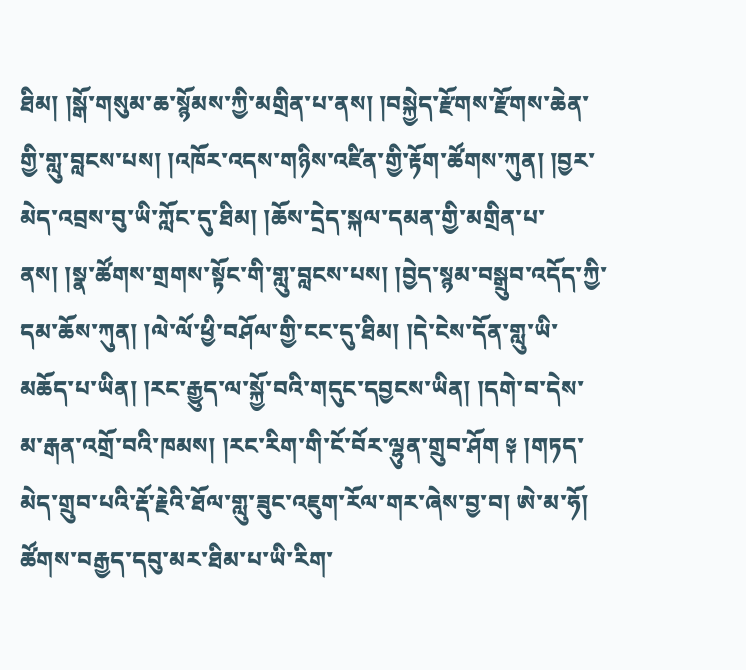ཐིམ། །སྒོ་གསུམ་ཆ་སྙོམས་ཀྱི་མགྲིན་པ་ནས། །བསྐྱེད་རྫོགས་རྫོགས་ཆེན་གྱི་གླུ་བླངས་པས། །འཁོར་འདས་གཉིས་འཛིན་གྱི་རྟོག་ཚོགས་ཀུན། །བྱར་མེད་འབྲས་བུ་ཡི་ཀློང་དུ་ཐིམ། །ཆོས་དྲེད་སྐལ་དམན་གྱི་མགྲིན་པ་ནས། །སྣ་ཚོགས་གྲགས་སྟོང་གི་གླུ་བླངས་པས། །བྱེད་སྙམ་བསྒྲུབ་འདོད་ཀྱི་དམ་ཆོས་ཀུན། །ལེ་ལོ་ཕྱི་བཤོལ་གྱི་ངང་དུ་ཐིམ། །དེ་ངེས་དོན་གླུ་ཡི་མཆོད་པ་ཡིན། །རང་རྒྱུད་ལ་སྐྱོ་བའི་གདུང་དབྱངས་ཡིན། །དགེ་བ་དེས་མ་རྒན་འགྲོ་བའི་ཁམས། །རང་རིག་གི་ངོ་བོར་ལྷུན་གྲུབ་ཤོག ༈ །གཏད་མེད་གྲུབ་པའི་རྡོ་རྗེའི་ཐོལ་གླུ་ཟུང་འཇུག་རོལ་གར་ཞེས་བྱ་བ། ཨེ་མ་ཧོ། ཚོགས་བརྒྱད་དབུ་མར་ཐིམ་པ་ཡི་རིག་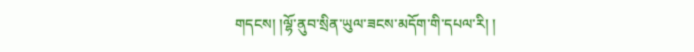གདངས། །ལྷོ་ནུབ་སྲིན་ཡུལ་ཟངས་མདོག་གི་དཔལ་རི། །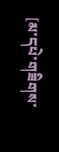[མ་དཔེ་གཟིགས་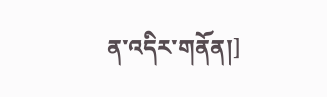ན་འདིར་གནོན།]